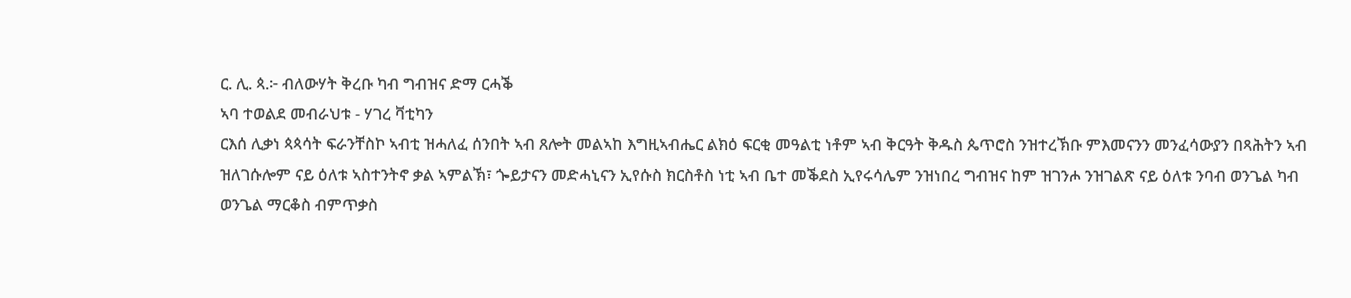ር. ሊ. ጳ.፦ ብለውሃት ቅረቡ ካብ ግብዝና ድማ ርሓቕ
ኣባ ተወልደ መብራህቱ - ሃገረ ቫቲካን
ርእሰ ሊቃነ ጳጳሳት ፍራንቸስኮ ኣብቲ ዝሓለፈ ሰንበት ኣብ ጸሎት መልኣከ እግዚኣብሔር ልክዕ ፍርቂ መዓልቲ ነቶም ኣብ ቅርዓት ቅዱስ ጴጥሮስ ንዝተረኽቡ ምእመናንን መንፈሳውያን በጻሕትን ኣብ ዝለገሱሎም ናይ ዕለቱ ኣስተንትኖ ቃል ኣምልኽ፣ ጐይታናን መድሓኒናን ኢየሱስ ክርስቶስ ነቲ ኣብ ቤተ መቕደስ ኢየሩሳሌም ንዝነበረ ግብዝና ከም ዝገንሖ ንዝገልጽ ናይ ዕለቱ ንባብ ወንጌል ካብ ወንጌል ማርቆስ ብምጥቃስ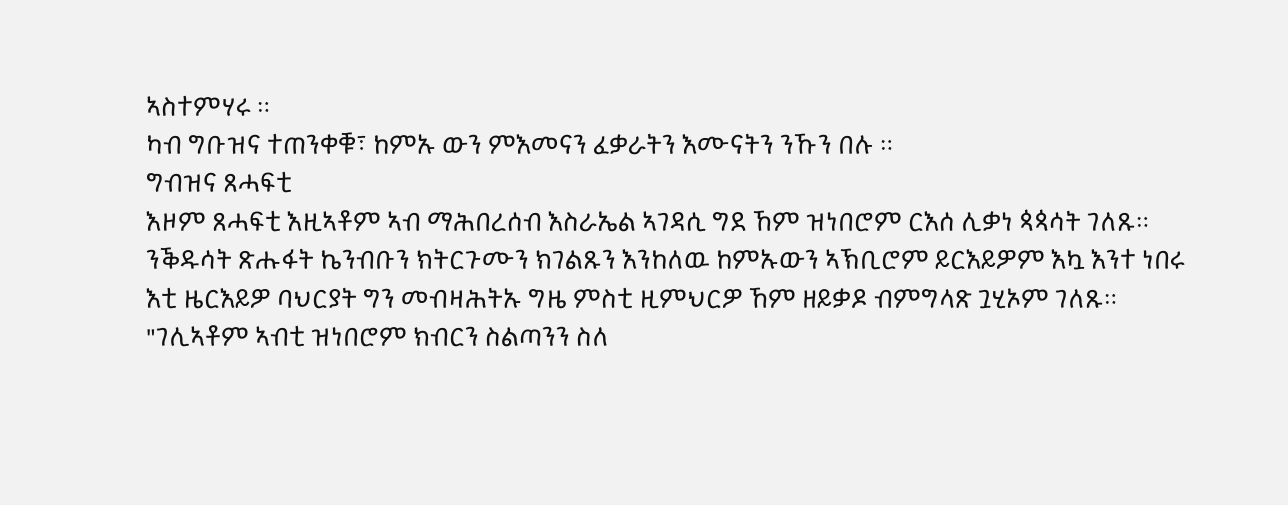ኣስተምሃሩ ።
ካብ ግቡዝና ተጠንቀቑ፣ ከምኡ ውን ምእመናን ፈቃራትን እሙናትን ንኹን በሉ ።
ግብዝና ጸሓፍቲ
እዞም ጸሓፍቲ እዚኣቶም ኣብ ማሕበረሰብ እስራኤል ኣገዳሲ ግደ ኸም ዝነበሮም ርእሰ ሊቃነ ጳጳሳት ገለጹ። ንቕዱሳት ጽሑፋት ኬንብቡን ክትርጉሙን ክገልጹን እንከለዉ ከምኡውን ኣኽቢሮም ይርእይዎም እኳ እንተ ነበሩ እቲ ዜርእይዎ ባህርያት ግን መብዛሕትኡ ግዜ ምስቲ ዚምህርዎ ኸም ዘይቃዶ ብምግላጽ ጓሂኦም ገለጹ።
"ገሊኣቶም ኣብቲ ዝነበሮም ክብርን ስልጣንን ስለ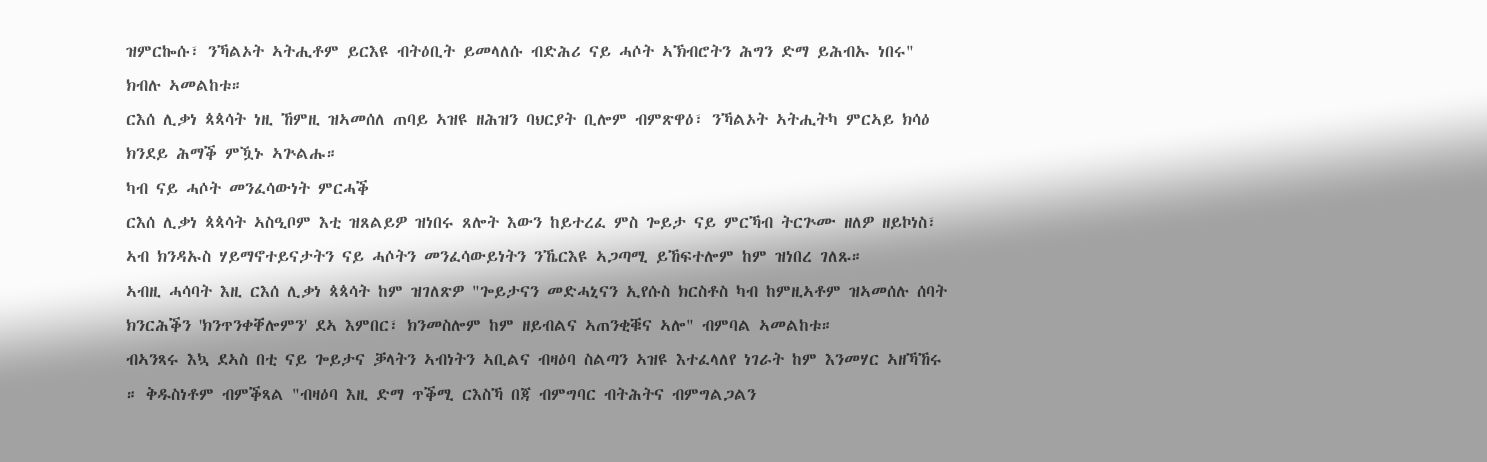ዝምርኰሱ፣ ንኻልኦት ኣትሒቶም ይርእዩ ብትዕቢት ይመላለሱ ብድሕሪ ናይ ሓሶት ኣኽብሮትን ሕግን ድማ ይሕብኡ ነበሩ" ክብሉ ኣመልከቱ።
ርእሰ ሊቃነ ጳጳሳት ነዚ ኸምዚ ዝኣመሰለ ጠባይ ኣዝዩ ዘሕዝን ባህርያት ቢሎም ብምጽዋዕ፣ ንኻልኦት ኣትሒትካ ምርኣይ ክሳዕ ክንደይ ሕማቕ ምዃኑ ኣጕልሑ።
ካብ ናይ ሓሶት መንፈሳውነት ምርሓቕ
ርእሰ ሊቃነ ጳጳሳት ኣስዒቦም እቲ ዝጸልይዎ ዝነበሩ ጸሎት እውን ከይተረፈ ምስ ጐይታ ናይ ምርኻብ ትርጕሙ ዘለዎ ዘይኮነስ፣ ኣብ ክንዳኡስ ሃይማኖተይናታትን ናይ ሓሶትን መንፈሳውይነትን ንኼርእዩ ኣጋጣሚ ይኸፍተሎም ከም ዝነበረ ገለጹ።
ኣብዚ ሓሳባት እዚ ርእሰ ሊቃነ ጳጳሳት ከም ዝገለጽዎ "ጐይታናን መድሓኒናን ኢየሱስ ክርስቶስ ካብ ከምዚኣቶም ዝኣመሰሉ ሰባት ክንርሕቕን 'ክንጥንቀቐሎምን' ደኣ እምበር፣ ክንመስሎም ከም ዘይብልና ኣጠንቂቑና ኣሎ" ብምባል ኣመልከቱ።
ብኣንጻሩ እኳ ደኣስ በቲ ናይ ጐይታና ቓላትን ኣብነትን ኣቢልና ብዛዕባ ስልጣን ኣዝዩ እተፈላለየ ነገራት ከም እንመሃር ኣዘኻኸሩ ። ቅዱስነቶም ብምቕጻል "ብዛዕባ እዚ ድማ ጥቕሚ ርእስኻ በጃ ብምግባር ብትሕትና ብምግልጋልን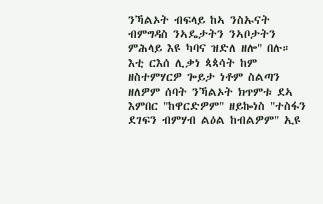ንኻልኦት ብፍላይ ከኣ ንስኡናት ብምግዳስ ንኣዴታትን ንኣቦታትን ምሕላይ እዩ ካባና ዝድለ ዘሎ" በሉ።
እቲ ርእሰ ሊቃነ ጳጳሳት ከም ዘስተምሃርዎ ጐይታ ነቶም ስልጣን ዘለዎም ሰባት ንኻልኦት ክጥምቱ ደኣ እምበር "ከዋርድዎም" ዘይኰነስ "ተስፋን ደገፍን ብምሃብ ልዕል ከብልዎም" ኢዩ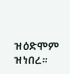ዝዕድሞም ዝነበረ።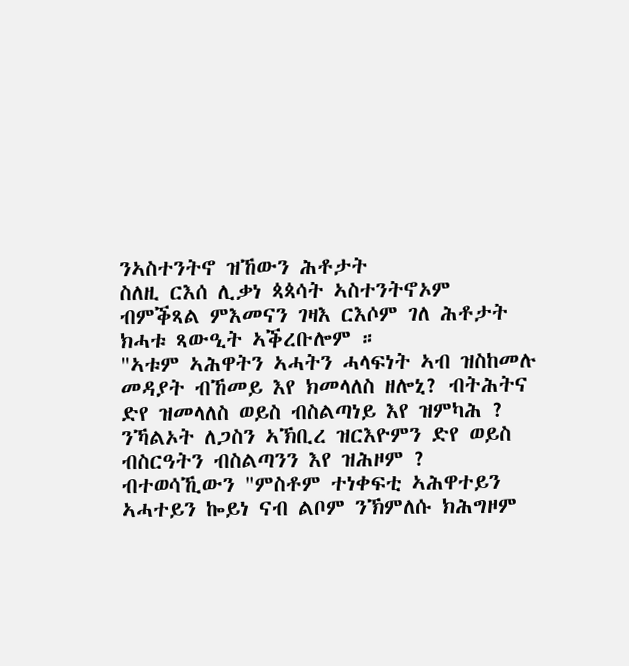ንኣስተንትኖ ዝኸውን ሕቶታት
ስለዚ ርእሰ ሊቃነ ጳጳሳት ኣስተንትኖኦም ብምቕጻል ምእመናን ገዛእ ርእሶም ገለ ሕቶታት ክሓቱ ጻውዒት ኣቕረቡሎም ።
"ኣቱም ኣሕዋትን ኣሓትን ሓላፍነት ኣብ ዝስከመሉ መዳያት ብኸመይ እየ ክመላለስ ዘሎኒ? ብትሕትና ድየ ዝመላለስ ወይስ ብስልጣነይ እየ ዝምካሕ ? ንኻልኦት ለጋስን ኣኽቢረ ዝርእዮምን ድየ ወይስ ብስርዓትን ብስልጣንን እየ ዝሕዞም ? ብተወሳኺውን "ምስቶም ተነቀፍቲ ኣሕዋተይን ኣሓተይን ኰይነ ናብ ልቦም ንኽምለሱ ክሕግዞም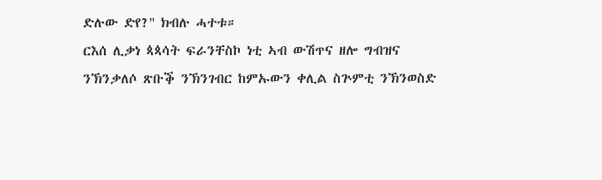ድሉው ድየ?" ክብሉ ሓተቱ።
ርእሰ ሊቃነ ጳጳሳት ፍራንቸስኮ ነቲ ኣብ ውሽጥና ዘሎ ግብዝና ንኽንቃለሶ ጽቡቕ ንኽንገብር ከምኡውን ቀሊል ስጕምቲ ንኽንወስድ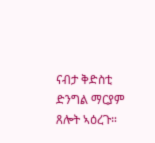ናብታ ቅድስቲ ድንግል ማርያም ጸሎት ኣዕረጉ።